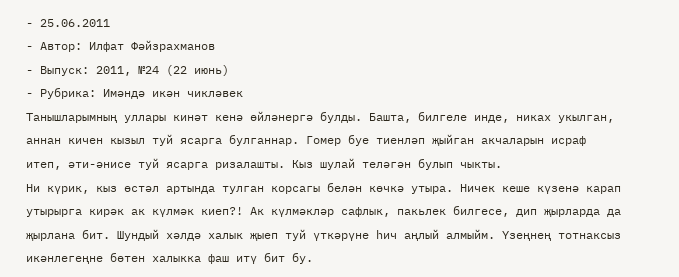- 25.06.2011
- Автор: Илфат Фәйзрахманов
- Выпуск: 2011, №24 (22 июнь)
- Рубрика: Имәндә икән чикләвек
Танышларымның уллары кинәт кенә өйләнергә булды. Башта, билгеле инде, никах укылган, аннан кичен кызыл туй ясарга булганнар. Гомер буе тиенләп җыйган акчаларын исраф итеп, әти-әнисе туй ясарга ризалашты. Кыз шулай теләгән булып чыкты.
Ни күрик, кыз өстәл артында тулган корсагы белән көчкә утыра. Ничек кеше күзенә карап утырырга кирәк ак күлмәк киеп?! Ак күлмәкләр сафлык, пакьлек билгесе, дип җырларда да җырлана бит. Шундый хәлдә халык җыеп туй үткәрүне һич аңлый алмыйм. Үзеңнең тотнаксыз икәнлегеңне бөтен халыкка фаш итү бит бу.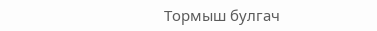Тормыш булгач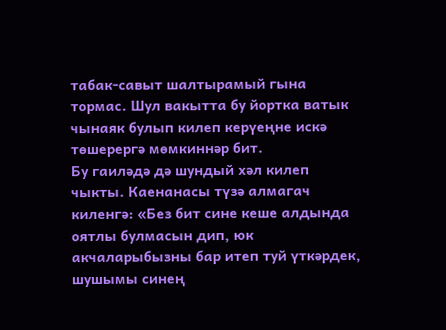табак-савыт шалтырамый гына тормас. Шул вакытта бу йортка ватык чынаяк булып килеп керүеңне искә төшерергә мөмкиннәр бит.
Бу гаиләдә дә шундый хәл килеп чыкты. Каенанасы түзә алмагач киленгә: «Без бит сине кеше алдында оятлы булмасын дип, юк акчаларыбызны бар итеп туй үткәрдек, шушымы синең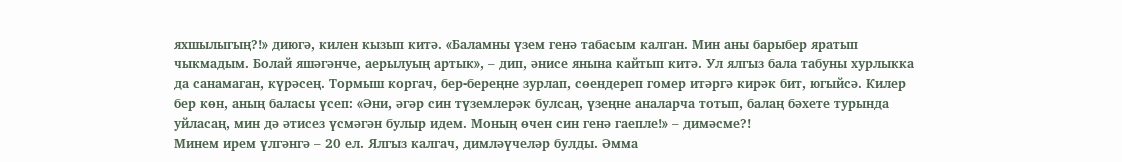яхшылыгың?!» диюгә, килен кызып китә. «Баламны үзем генә табасым калган. Мин аны барыбер яратып чыкмадым. Болай яшәгәнче, аерылуың артык», – дип, әнисе янына кайтып китә. Ул ялгыз бала табуны хурлыкка да санамаган, күрәсең. Тормыш коргач, бер-береңне зурлап, сөендереп гомер итәргә кирәк бит, югыйсә. Килер бер көн, аның баласы үсеп: «Әни, әгәр син түземлерәк булсаң, үзеңне аналарча тотып, балаң бәхете турында уйласаң, мин дә әтисез үсмәгән булыр идем. Моның өчен син генә гаепле!» – димәсме?!
Минем ирем үлгәнгә – 20 ел. Ялгыз калгач, димләүчеләр булды. Әмма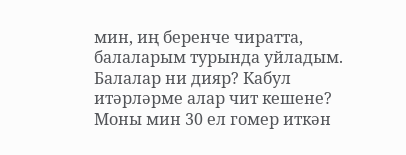мин, иң беренче чиратта, балаларым турында уйладым. Балалар ни дияр? Кабул итәрләрме алар чит кешене? Моны мин 30 ел гомер иткән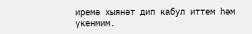иремә хыянәт дип кабул иттем һәм үкенмим.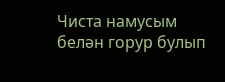Чиста намусым белән горур булып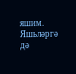яшим. Яшьләргә дә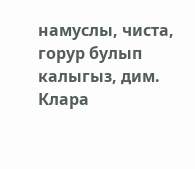намуслы, чиста, горур булып калыгыз, дим.
Клара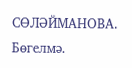СӨЛӘЙМАНОВА.
Бөгелмә.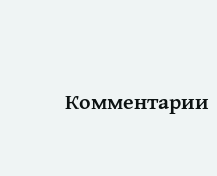Комментарии